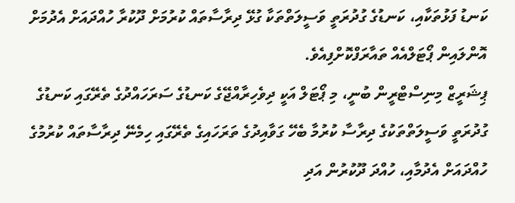ކަނޑު ފަޅުތަކާއި، ކަނޑުގެ ގުދުރަތީ ވަސީލަތްތަކާ ގުޅޭ ދިރާސާތައް ކުރުމަށް ދޫކުރާ ހުއްދައަށް އެދުމަށް އޮންލައިން ޕޯޓަލްއެއް ތައާރަފްކޮށްފިއެވެ.
ޕިޝަރީޒް މިނިސްޓްރީން ބުނީ، މި ޕޯޓަލް އަކީ ދިވެހިރާއްޖޭގެ ކަނޑުގެ ސަރަހައްދުގެ ތެރޭގައި ކަނޑުގެ ގުދުރަތީ ވަސީލަތްތަކުގެ ދިރާސާ ކުރުމާ ބެހޭ ގަވާއިދުގެ ތަރަހައިގެ ތެރޭގައި ހިމެނޭ ދިރާސާތައް ކުރުމުގެ ހުއްދައަށް އެދުމާއި، ހުއްދަ ދޫކުރުން އަދި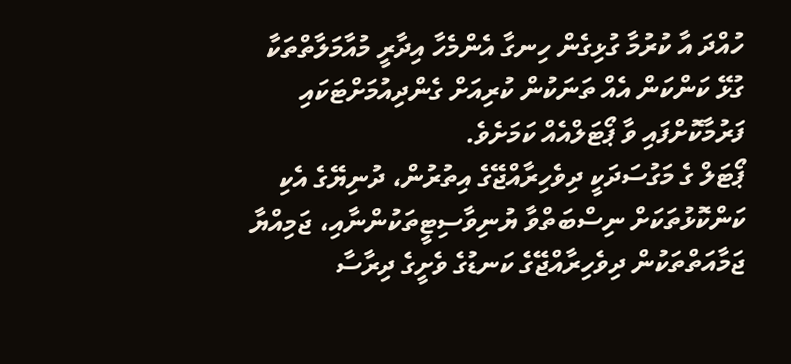ހުއްދަ އާ ކުރުމާ ގުޅިގެން ހިނގާ އެންމެހާ އިދާރީ މުއާމަލާތްތަކާ ގުޅޭ ކަންކަން އެއް ތަނަކުން ކުރިއަށް ގެންދިއުމަށްޓަކައި ފަރުމާކޮށްފައި ވާ ޕޯޓަލްއެއް ކަމަށެވެ.
ޕޯޓަލް ގެ މަގުސަދަކީ ދިވެހިރާއްޖޭގެ އިތުރުން، ދުނިޔޭގެ އެކި ކަންކޮޅުތަކަށް ނިސްބަތްވާ ޔުނިވާސިޓީތަކުންނާއި، ޖަމިއްޔާ ޖަމާއަތްތަކުން ދިވެހިރާއްޖޭގެ ކަނޑުގެ ވެށީގެ ދިރާސާ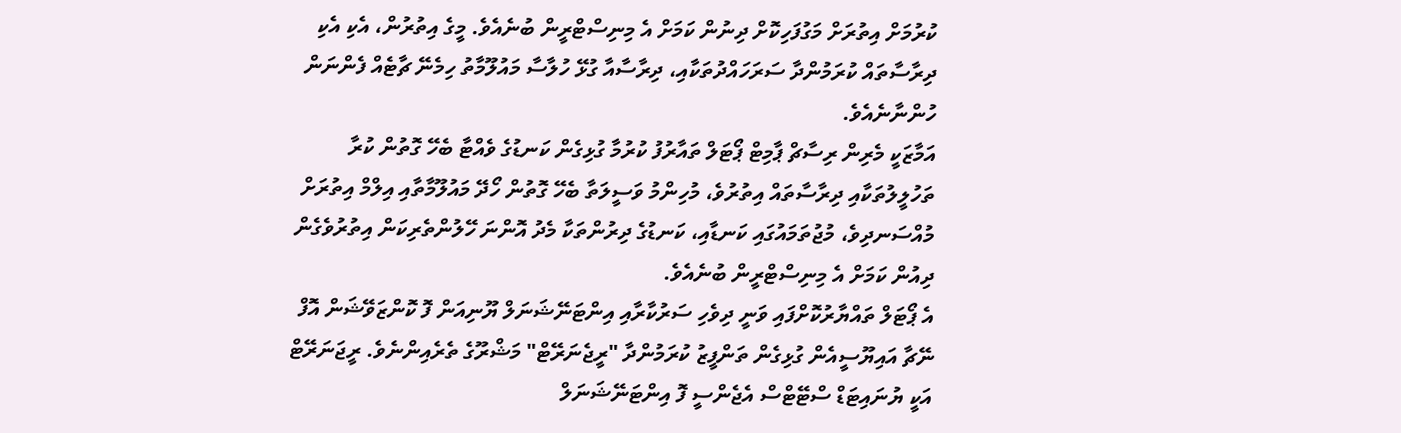ކުރުމަށް އިތުރަށް މަގުފަހިކޮށް ދިނުން ކަމަށް އެ މިނިސްޓްރީން ބުނެއެވެ. މީގެ އިތުރުން، އެކި އެކި ދިރާސާތައް ކުރަމުންދާ ސަރަހައްދުތަކާއި، ދިރާސާއާ ގުޅޭ ހުލާސާ މައުލޫމާތު ހިމެނޭ ޗާޓެއް ފެންނަން ހުންނާނެއެވެ.
އަމާޒަކީ މެރިން ރިސާޗް ޕާމިޓް ޕޯޓަލް ތައާރުފު ކުރުމާ ގުޅިގެން ކަނޑުގެ ވެއްޓާ ބެހޭ ގޮތުން ކުރާ ތަހުލީލުތަކާއި ދިރާސާތައް އިތުރުވެ، މުހިންމު ވަސީލަތާ ބެހޭ ގޮތުން ހޯދޭ މައުލޫމާތާއި އިލްމް އިތުރަށް މުއްސަނދިވެ، މުޖުތަމައުގައި ކަނޑާއި، ކަނޑުގެ ދިރުންތަކާ މެދު އޮންނަ ހޭލުންތެރިކަން އިތުރުވެގެން ދިއުން ކަމަށް އެ މިނިސްޓްރީން ބުނެއެވެ.
އެ ޕޯޓަލް ތައްޔާރުކޮށްފައި ވަނީ ދިވެހި ސަރުކާރާއި އިންޓަނޭޝަނަލް ޔޫނިއަން ފޮ ކޮންޒަވޭޝަން އޮފް ނޭޗާ އައިޔޫސީއެން ގުޅިގެން ތަންފީޒު ކުރަމުންދާ "ރީޖެނަރޭޓް" މަޝްރޫގެ ތެރެއިންނެވެ. ރީޖަނަރޭޓް އަކީ ޔުނައިޓަޑް ސްޓޭޓްސް އެޖެންސީ ފޮ އިންޓަނޭޝަނަލް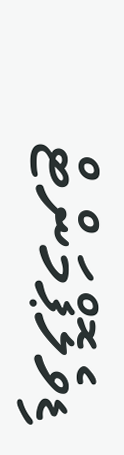ޑިވެލޮޕްމަންޓް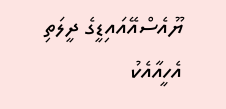ޔޫއެސްއޭއައިޑީގެ ދީލަތި އެހީއާއެކު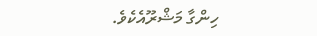ހިންގާ މަޝްރޫއެކެވެ.